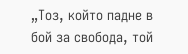„Тоз, който падне в бой за свобода, той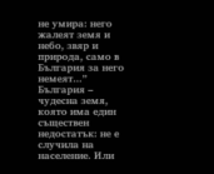не умира: него жалеят земя и небо, звяр и природа, само в България за него немеят...”
България – чудесна земя, която има един съществен недостaтък: не е случила на население. Или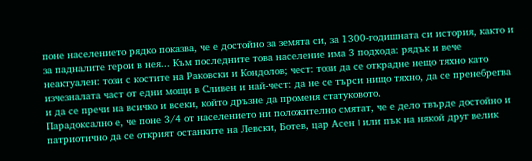поне населението рядко показва, че е достойно за земята си, за 1300-годишната си история, както и за падналите герои в нея... Към последните това население има 3 подхода: рядък и вече неактуален: този с костите на Раковски и Кондолов; чест: този да се открадне нещо тяхно като изчезналата част от едни мощи в Сливен и най-чест: да не се търси нищо тяхно, да се пренебрегва и да се пречи на всичко и всеки, който дръзне да променя статуковото.
Парадоксално е, че поне 3/4 от населението ни положително смятат, че е дело твърде достойно и патриотично да се открият останките на Левски, Ботев, цар Асен I или пък на някой друг велик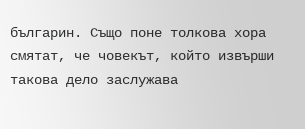българин. Също поне толкова хора смятат, че човекът, който извърши такова дело заслужава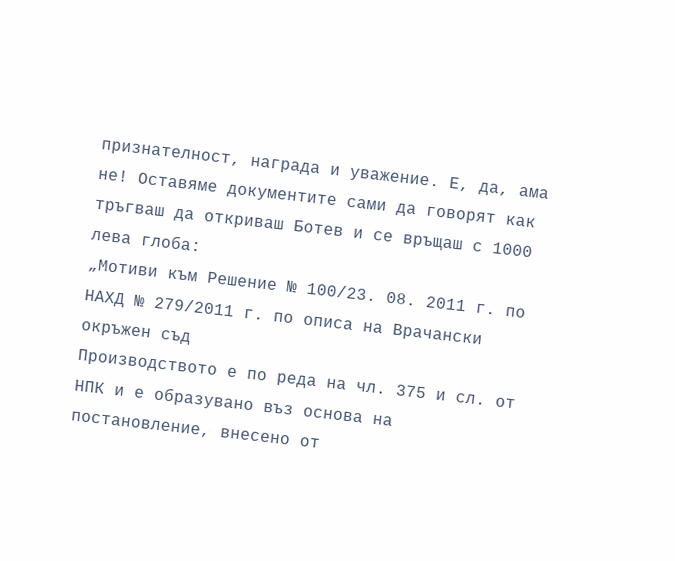признателност, награда и уважение. Е, да, ама не! Оставяме документите сами да говорят как тръгваш да откриваш Ботев и се връщаш с 1000 лева глоба:
„Мотиви към Решение № 100/23. 08. 2011 г. по НАХД № 279/2011 г. по описа на Врачански окръжен съд
Производството е по реда на чл. 375 и сл. от НПК и е образувано въз основа на постановление, внесено от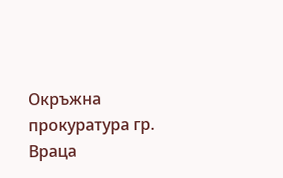Окръжна прокуратура гр. Враца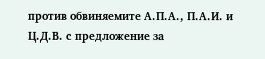против обвиняемите А.П.А., П.А.И. и Ц.Д.В. с предложение за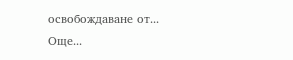освобождаване от...
Още...